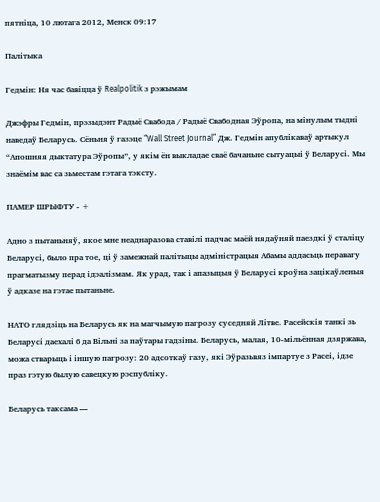пятніца, 10 лютага 2012, Менск 09:17

Палітыка

Гедмін: Ня час бавіцца ў Realpolitik з рэжымам

Джэфры Гедмін, прэзыдэнт Радыё Свабода / Радыё Свабодная Эўропа, на мінулым тыдні наведаў Беларусь. Сёньня ў газэце “Wall Street Journal” Дж. Гедмін апублікаваў артыкул “Апошняя дыктатура Эўропы”, у якім ён выкладае сваё бачаньне сытуацыі ў Беларусі. Мы знаёмім вас са зьместам гэтага тэксту.

ПАМЕР ШРЫФТУ - +

Адно з пытаньняў, якое мне неаднаразова ставілі падчас маёй нядаўняй паездкі ў сталіцу Беларусі, было пра тое, ці ў замежнай палітыцы адміністрацыя Абамы аддасьць перавагу прагматызму перад ідэалізмам. Як урад, так і апазыцыя ў Беларусі кроўна зацікаўленыя ў адказе на гэтае пытаньне.

НАТО глядзіць на Беларусь як на магчымую пагрозу суседняй Літве. Расейскія танкі зь Беларусі даехалі б да Вільні за паўтары гадзіны. Беларусь, малая, 10-мільённая дзяржава, можа стварыць і іншую пагрозу: 20 адсоткаў газу, які Эўразьвяз імпартуе з Расеі, ідзе праз гэтую былую савецкую рэспубліку.

Беларусь таксама —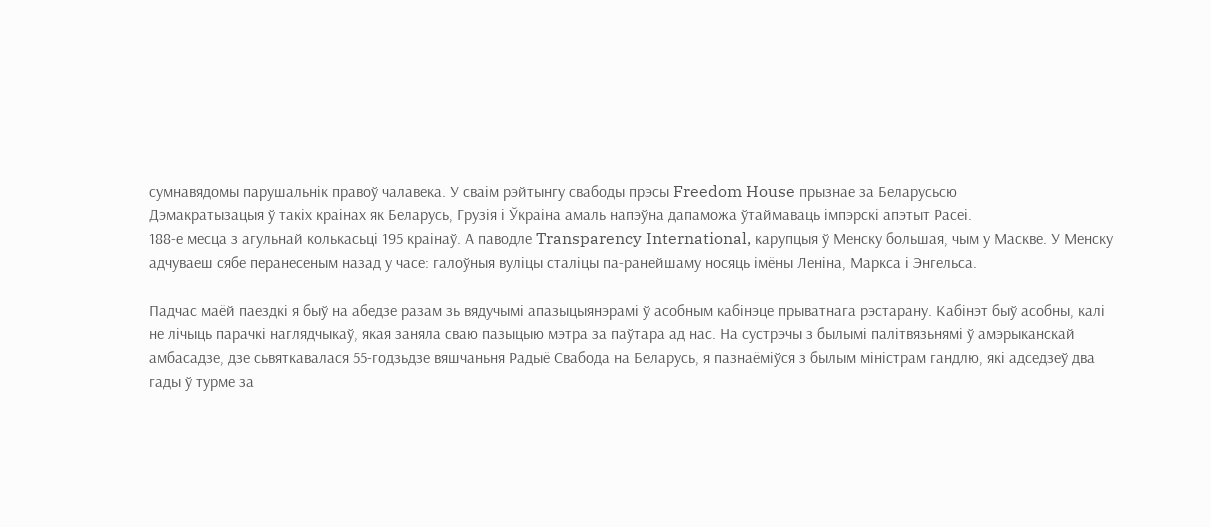сумнавядомы парушальнік правоў чалавека. У сваім рэйтынгу свабоды прэсы Freedom House прызнае за Беларусьсю
Дэмакратызацыя ў такіх краінах як Беларусь, Грузія і Ўкраіна амаль напэўна дапаможа ўтаймаваць імпэрскі апэтыт Расеі.
188-е месца з агульнай колькасьці 195 краінаў. А паводле Transparency International, карупцыя ў Менску большая, чым у Маскве. У Менску адчуваеш сябе перанесеным назад у часе: галоўныя вуліцы сталіцы па-ранейшаму носяць імёны Леніна, Маркса і Энгельса.

Падчас маёй паездкі я быў на абедзе разам зь вядучымі апазыцыянэрамі ў асобным кабінэце прыватнага рэстарану. Кабінэт быў асобны, калі не лічыць парачкі наглядчыкаў, якая заняла сваю пазыцыю мэтра за паўтара ад нас. На сустрэчы з былымі палітвязьнямі ў амэрыканскай амбасадзе, дзе сьвяткавалася 55-годзьдзе вяшчаньня Радыё Свабода на Беларусь, я пазнаёміўся з былым міністрам гандлю, які адседзеў два гады ў турме за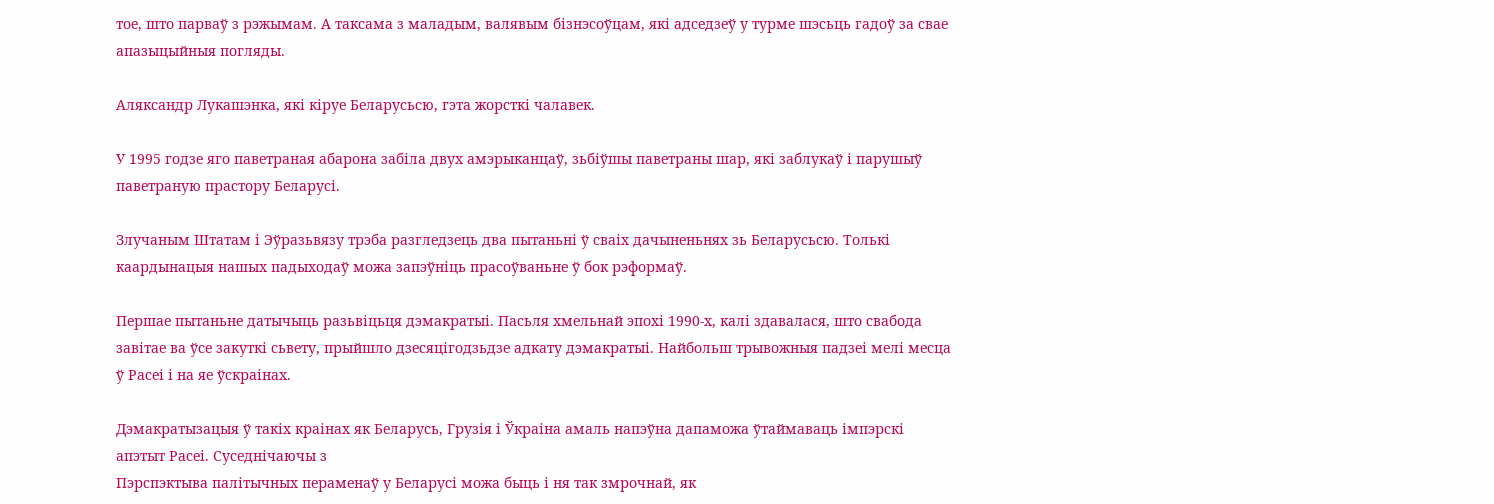тое, што парваў з рэжымам. А таксама з маладым, валявым бізнэсоўцам, які адседзеў у турме шэсьць гадоў за свае апазыцыйныя погляды.

Аляксандр Лукашэнка, які кіруе Беларусьсю, гэта жорсткі чалавек.

У 1995 годзе яго паветраная абарона забіла двух амэрыканцаў, зьбіўшы паветраны шар, які заблукаў і парушыў паветраную прастору Беларусі.

Злучаным Штатам і Эўразьвязу трэба разгледзець два пытаньні ў сваіх дачыненьнях зь Беларусьсю. Толькі каардынацыя нашых падыходаў можа запэўніць прасоўваньне ў бок рэформаў.

Першае пытаньне датычыць разьвіцьця дэмакратыі. Пасьля хмельнай эпохі 1990-х, калі здавалася, што свабода завітае ва ўсе закуткі сьвету, прыйшло дзесяцігодзьдзе адкату дэмакратыі. Найбольш трывожныя падзеі мелі месца ў Расеі і на яе ўскраінах.

Дэмакратызацыя ў такіх краінах як Беларусь, Грузія і Ўкраіна амаль напэўна дапаможа ўтаймаваць імпэрскі апэтыт Расеі. Суседнічаючы з
Пэрспэктыва палітычных пераменаў у Беларусі можа быць і ня так змрочнай, як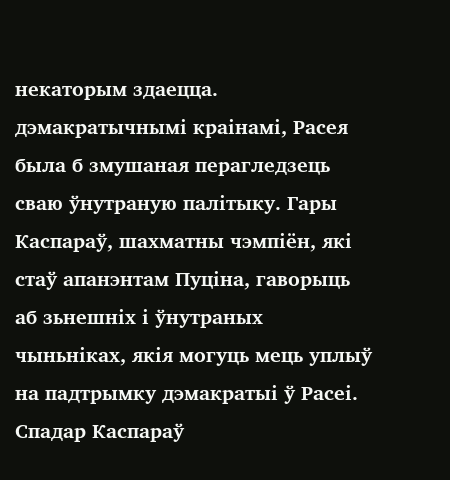некаторым здаецца.
дэмакратычнымі краінамі, Расея была б змушаная перагледзець сваю ўнутраную палітыку. Гары Каспараў, шахматны чэмпіён, які стаў апанэнтам Пуціна, гаворыць аб зьнешніх і ўнутраных чыньніках, якія могуць мець уплыў на падтрымку дэмакратыі ў Расеі. Спадар Каспараў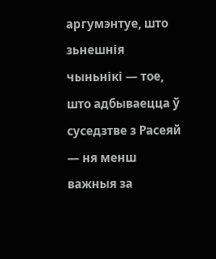аргумэнтуе, што зьнешнія чыньнікі — тое, што адбываецца ў суседзтве з Расеяй — ня менш важныя за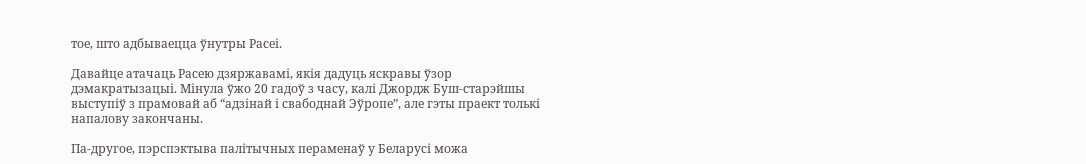тое, што адбываецца ўнутры Расеі.

Давайце атачаць Расею дзяржавамі, якія дадуць яскравы ўзор дэмакратызацыі. Мінула ўжо 20 гадоў з часу, калі Джордж Буш-старэйшы выступіў з прамовай аб “адзінай і свабоднай Эўропе”, але гэты праект толькі напалову закончаны.

Па-другое, пэрспэктыва палітычных пераменаў у Беларусі можа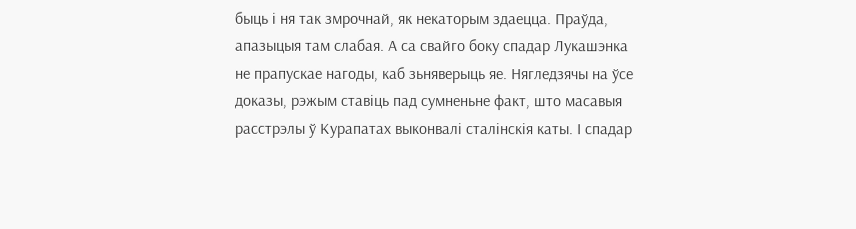быць і ня так змрочнай, як некаторым здаецца. Праўда, апазыцыя там слабая. А са свайго боку спадар Лукашэнка не прапускае нагоды, каб зьняверыць яе. Нягледзячы на ўсе доказы, рэжым ставіць пад сумненьне факт, што масавыя расстрэлы ў Курапатах выконвалі сталінскія каты. І спадар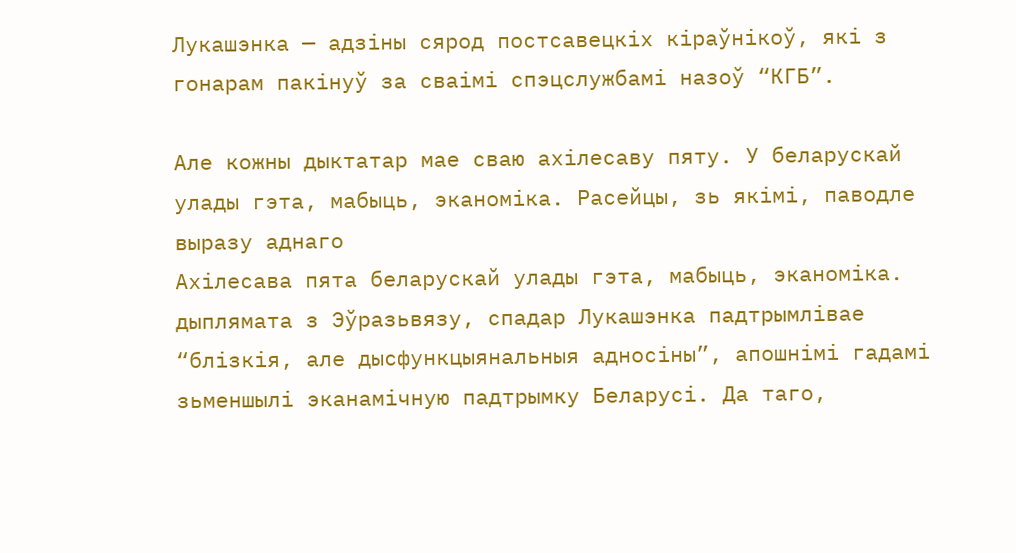Лукашэнка — адзіны сярод постсавецкіх кіраўнікоў, які з гонарам пакінуў за сваімі спэцслужбамі назоў “КГБ”.

Але кожны дыктатар мае сваю ахілесаву пяту. У беларускай улады гэта, мабыць, эканоміка. Расейцы, зь якімі, паводле выразу аднаго
Ахілесава пята беларускай улады гэта, мабыць, эканоміка.
дыплямата з Эўразьвязу, спадар Лукашэнка падтрымлівае “блізкія, але дысфункцыянальныя адносіны”, апошнімі гадамі зьменшылі эканамічную падтрымку Беларусі. Да таго,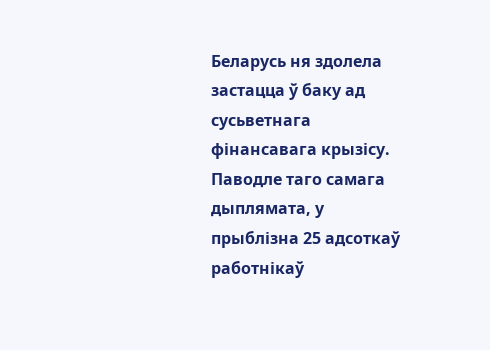Беларусь ня здолела застацца ў баку ад сусьветнага фінансавага крызісу. Паводле таго самага дыплямата, у прыблізна 25 адсоткаў работнікаў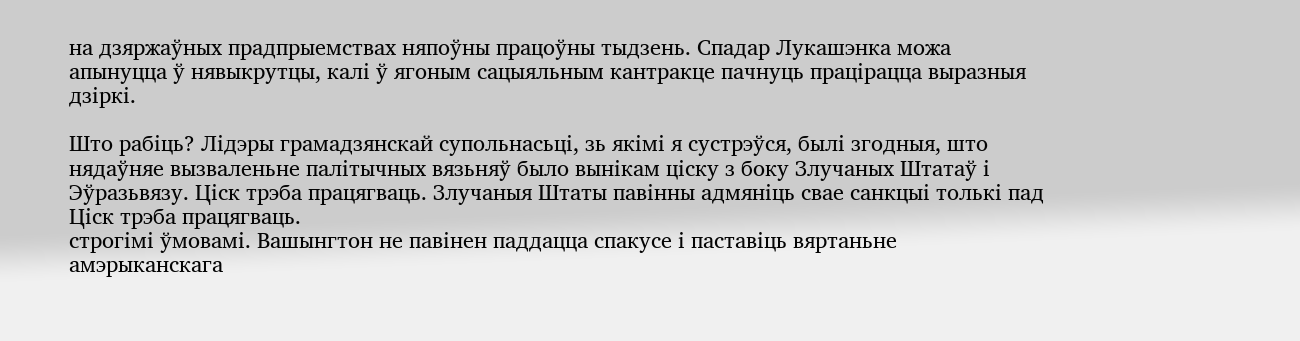на дзяржаўных прадпрыемствах няпоўны працоўны тыдзень. Спадар Лукашэнка можа апынуцца ў нявыкрутцы, калі ў ягоным сацыяльным кантракце пачнуць працірацца выразныя дзіркі.

Што рабіць? Лідэры грамадзянскай супольнасьці, зь якімі я сустрэўся, былі згодныя, што нядаўняе вызваленьне палітычных вязьняў было вынікам ціску з боку Злучаных Штатаў і Эўразьвязу. Ціск трэба працягваць. Злучаныя Штаты павінны адмяніць свае санкцыі толькі пад
Ціск трэба працягваць.
строгімі ўмовамі. Вашынгтон не павінен паддацца спакусе і паставіць вяртаньне амэрыканскага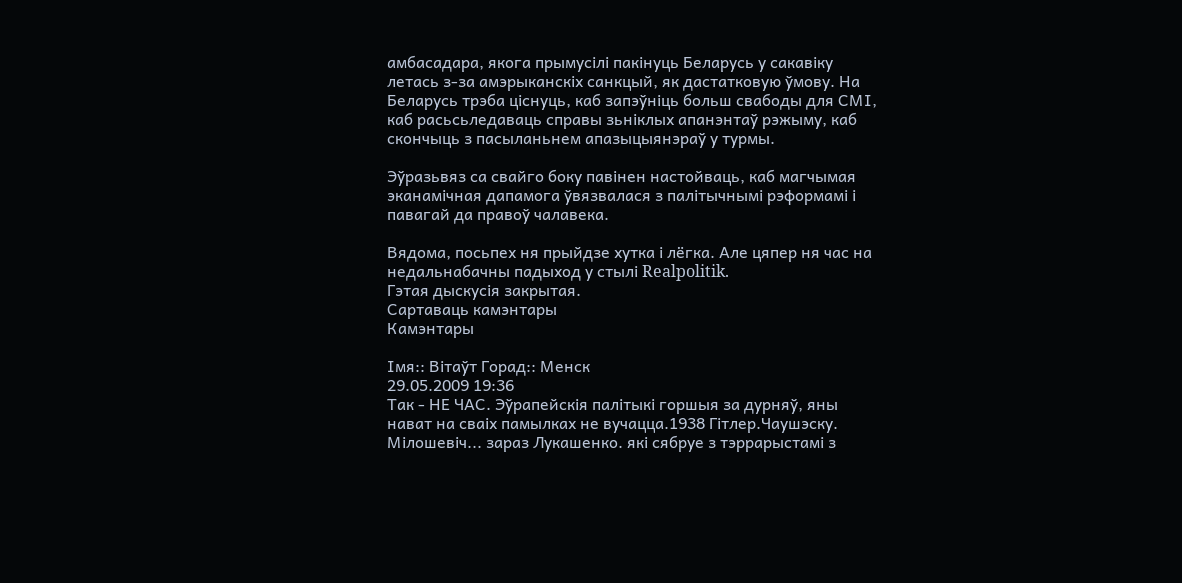амбасадара, якога прымусілі пакінуць Беларусь у сакавіку летась з-за амэрыканскіх санкцый, як дастатковую ўмову. На Беларусь трэба ціснуць, каб запэўніць больш свабоды для СМІ, каб расьсьледаваць справы зьніклых апанэнтаў рэжыму, каб скончыць з пасыланьнем апазыцыянэраў у турмы.

Эўразьвяз са свайго боку павінен настойваць, каб магчымая эканамічная дапамога ўвязвалася з палітычнымі рэформамі і павагай да правоў чалавека.

Вядома, посьпех ня прыйдзе хутка і лёгка. Але цяпер ня час на недальнабачны падыход у стылі Realpolitik.
Гэтая дыскусія закрытая.
Сартаваць камэнтары
Камэнтары

Імя:: Вітаўт Горад:: Менск
29.05.2009 19:36
Так - НЕ ЧАС. Эўрапейскія палітыкі горшыя за дурняў, яны нават на сваіх памылках не вучацца.1938 Гітлер.Чаушэску. Мілошевіч... зараз Лукашенко. які сябруе з тэррарыстамі з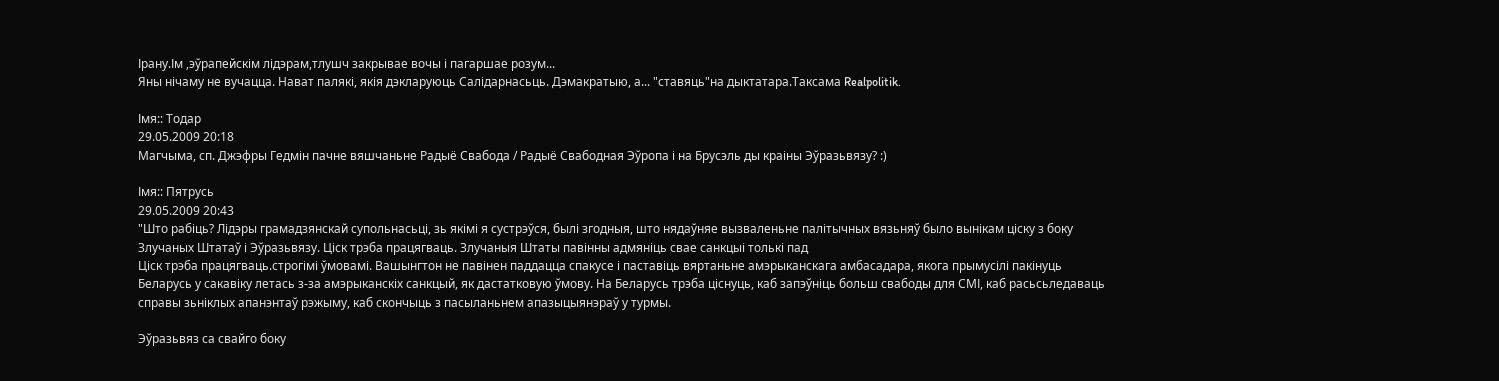Ірану.Ім ,эўрапейскім лідэрам,тлушч закрывае вочы і пагаршае розум...
Яны нічаму не вучацца. Нават палякі, якія дэкларуюць Салідарнасьць. Дэмакратыю, а... "ставяць"на дыктатара.Таксама Realpolitik.

Імя:: Тодар
29.05.2009 20:18
Магчыма, сп. Джэфры Гедмін пачне вяшчаньне Радыё Свабода / Радыё Свабодная Эўропа і на Брусэль ды краіны Эўразьвязу? :)

Імя:: Пятрусь
29.05.2009 20:43
"Што рабіць? Лідэры грамадзянскай супольнасьці, зь якімі я сустрэўся, былі згодныя, што нядаўняе вызваленьне палітычных вязьняў было вынікам ціску з боку Злучаных Штатаў і Эўразьвязу. Ціск трэба працягваць. Злучаныя Штаты павінны адмяніць свае санкцыі толькі пад
Ціск трэба працягваць.строгімі ўмовамі. Вашынгтон не павінен паддацца спакусе і паставіць вяртаньне амэрыканскага амбасадара, якога прымусілі пакінуць Беларусь у сакавіку летась з-за амэрыканскіх санкцый, як дастатковую ўмову. На Беларусь трэба ціснуць, каб запэўніць больш свабоды для СМІ, каб расьсьледаваць справы зьніклых апанэнтаў рэжыму, каб скончыць з пасыланьнем апазыцыянэраў у турмы.

Эўразьвяз са свайго боку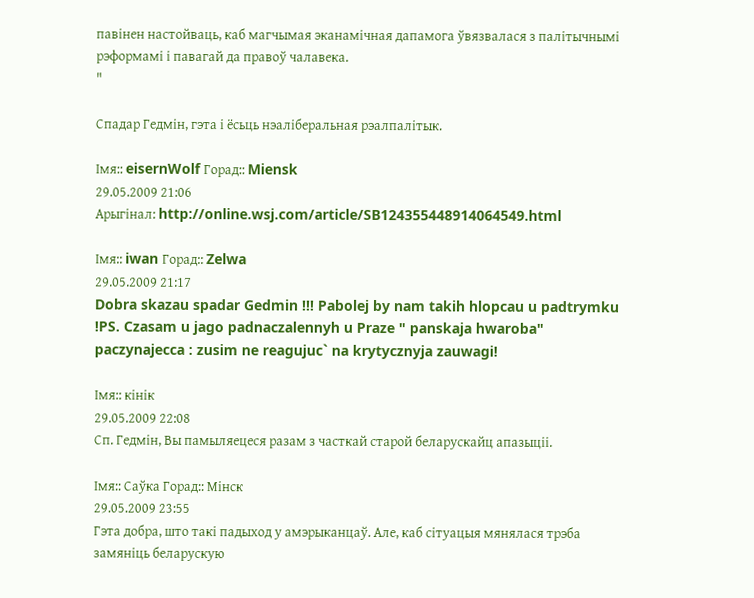павінен настойваць, каб магчымая эканамічная дапамога ўвязвалася з палітычнымі рэформамі і павагай да правоў чалавека.
"

Спадар Гедмін, гэта і ёсьць нэаліберальная рэалпалітык.

Імя:: eisernWolf Горад:: Miensk
29.05.2009 21:06
Арыгінал: http://online.wsj.com/article/SB124355448914064549.html

Імя:: iwan Горад:: Zelwa
29.05.2009 21:17
Dobra skazau spadar Gedmin !!! Pabolej by nam takih hlopcau u padtrymku !PS. Czasam u jago padnaczalennyh u Praze " panskaja hwaroba" paczynajecca : zusim ne reagujuc` na krytycznyja zauwagi!

Імя:: кінік
29.05.2009 22:08
Сп. Гедмін, Вы памыляецеся разам з часткай старой беларускайц апазыціі.

Імя:: Саўка Горад:: Мінск
29.05.2009 23:55
Гэта добра, што такі падыход у амэрыканцаў. Але, каб сітуацыя мянялася трэба замяніць беларускую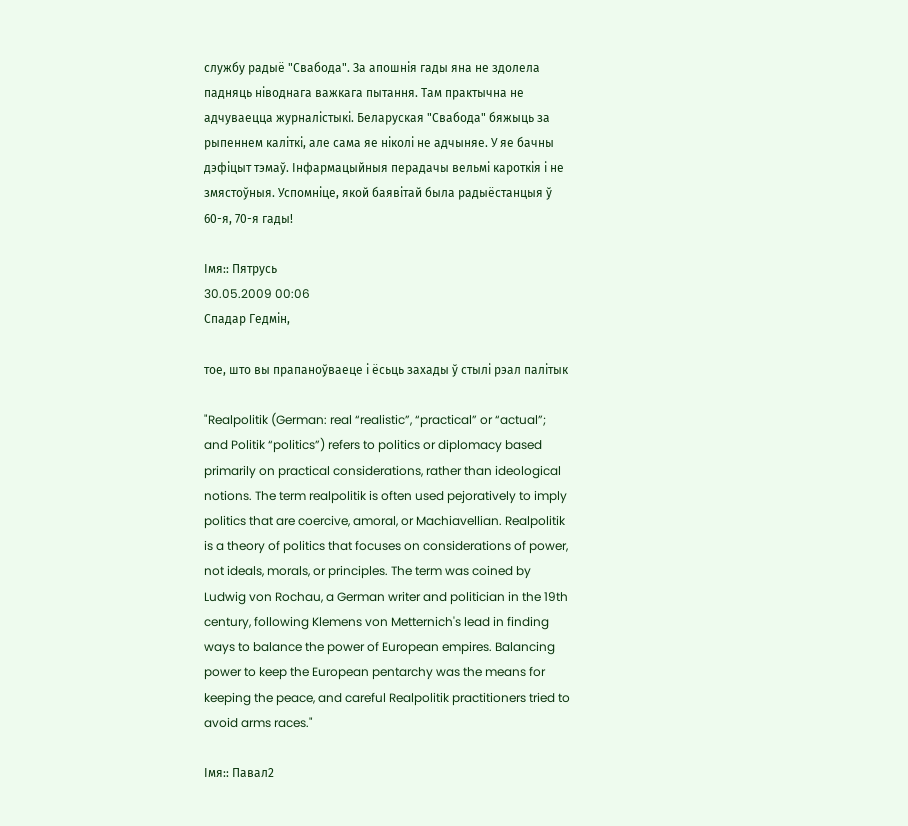службу радыё "Свабода". За апошнія гады яна не здолела падняць ніводнага важкага пытання. Там практычна не адчуваецца журналістыкі. Беларуская "Свабода" бяжыць за рыпеннем каліткі, але сама яе ніколі не адчыняе. У яе бачны дэфіцыт тэмаў. Інфармацыйныя перадачы вельмі кароткія і не змястоўныя. Успомніце, якой баявітай была радыёстанцыя ў 60-я, 70-я гады!

Імя:: Пятрусь
30.05.2009 00:06
Спадар Гедмін,

тое, што вы прапаноўваеце і ёсьць захады ў стылі рэал палітык

"Realpolitik (German: real “realistic”, “practical” or “actual”; and Politik “politics”) refers to politics or diplomacy based primarily on practical considerations, rather than ideological notions. The term realpolitik is often used pejoratively to imply politics that are coercive, amoral, or Machiavellian. Realpolitik is a theory of politics that focuses on considerations of power, not ideals, morals, or principles. The term was coined by Ludwig von Rochau, a German writer and politician in the 19th century, following Klemens von Metternich's lead in finding ways to balance the power of European empires. Balancing power to keep the European pentarchy was the means for keeping the peace, and careful Realpolitik practitioners tried to avoid arms races."

Імя:: Павал2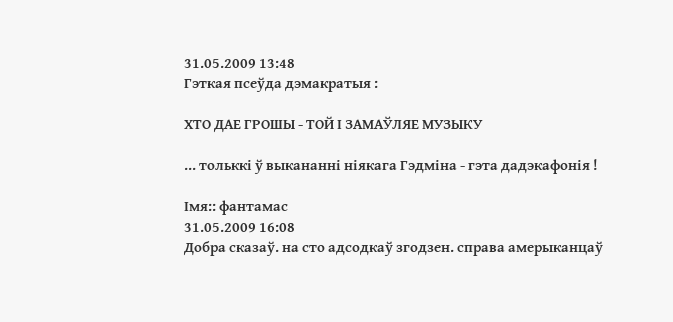31.05.2009 13:48
Гэткая псеўда дэмакратыя :

ХТО ДАЕ ГРОШЫ - ТОЙ І ЗАМАЎЛЯЕ МУЗЫКУ

... тольккі ў выкананні ніякага Гэдміна - гэта дадэкафонія !

Імя:: фантамас
31.05.2009 16:08
Добра сказаў. на сто адсодкаў згодзен. справа амерыканцаў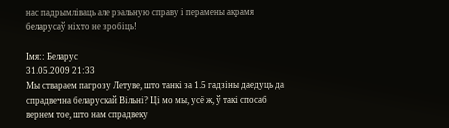нас падрымліваць але рэальную справу і перамены акрамя беларусаў ніхто не зробіць!

Імя:: Беларус
31.05.2009 21:33
Мы ствараем пагрозу Летуве, што танкі за 1.5 гадзіны даедуць да спрадвечна беларускай Вільні? Ці мо мы, усё ж, ў такі спосаб вернем тое, што нам спрадвеку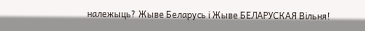належыць? Жыве Беларусь і Жыве БЕЛАРУСКАЯ Вільня!